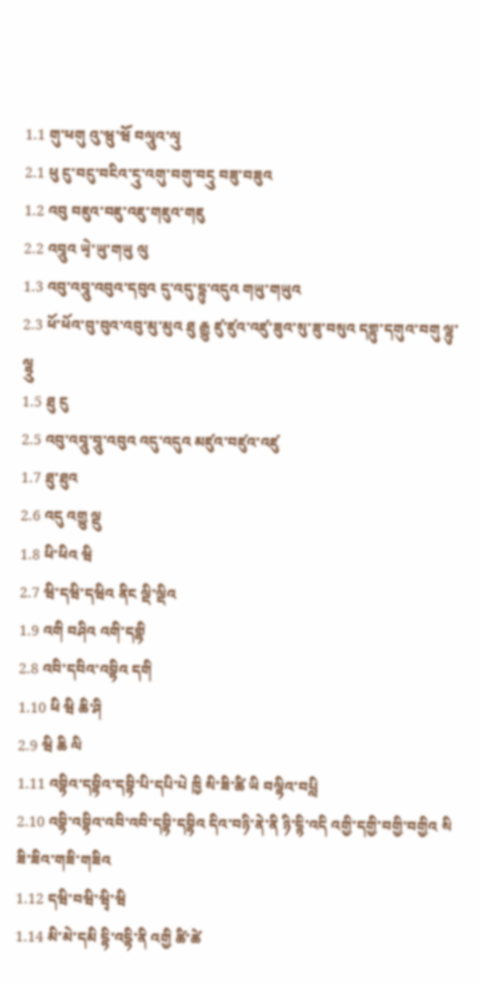1.1 གུ་ཕགུ འུ་ཝུ་ཝོ བལཱུའ་ལྭུ
2.1 ཕུ ངུ་བངུ་བངིའ་ངྭུ་འགུ་བགུ་བངྭུ བཟུ་བཟུའ
1.2 འབུ བཇུའ་བཇུ་འཇུ་གཇུའ་གཇུ
2.2 འབཱུའ ཡྭེ་ཡུ་གཡུ ལུ
1.3 འབུ་འབཱུ་འབུའ་དབུའ དུ་འདུ་དྷུ་འདུའ གཡུ་གཡུའ
2.3 ཕོ་ཕོའ་བུ་བུའ་འབུ་མུ་མུའ ཐུ རྒྱུ ཛུ་ཛུའ་འཛུ་ཟུའ་སུ་ཟུ་བསུའ དགྷུ་དགུའ་བགུ ལྷུ་ལྷྭུ
1.5 ཐུ ངུ
2.5 འབུ་འབཱུ་བཱུ་འབུའ འདུ་འདུའ མཛུའ་བཛུའ་འཛུ
1.7 ཐུ་ཐུའ
2.6 འདུ འགྱུ ལྡུ
1.8 ཕི་ཕིའ ཝི
2.7 ཝི་དཝི་དཝིའ ནིང ལྡི་ལྡིའ
1.9 འགི བཤིའ འགི་དགྷི
2.8 འབི་དབིའ་འབྷིའ དགི
1.10 ཕི ཝི ཆི་ཤི
2.9 ཝི ཆི ལི
1.11 འབྷིའ་དབྷིའ་དབྷི་པི་དཔི་པེ ཁྱི སི་ཟི་ཚི ཡི བལྷིའ་བཔླི
2.10 འབྷི་འབྷིའ་འབི་འབི་དབྷི་དབྷིའ དིའ་བཉི་ནེ་ནི ཉི་དྙི་འདི འགྱི་དགྱི་བགྱི་བགྱིའ སི ཟི་ཟིའ་གཟི་གཟིའ
1.12 དཝི་བཝི་ཝྭི་ཝི
1.14 མི་མེ་དམི དྷི་འདྷི་ནི འགྱི ཚི་ཚེ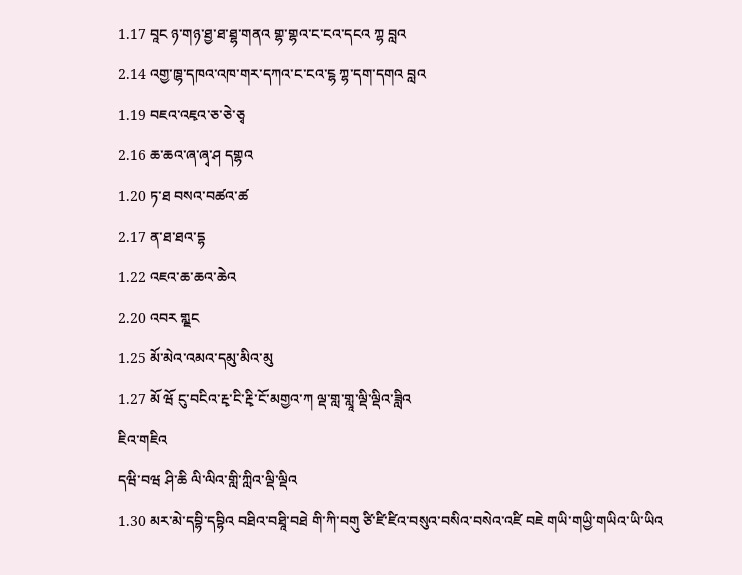1.17 བཱང ཉ་གཉ་ཐྱ་ཐ་ཐྷ་གནའ གྷ་གྷའ་ང་ངའ་དངའ ཀྷ བླའ
2.14 འགྱ་ཁྷ་དཁའ་འཁ་གར་དཀའ་ང་ངའ་ངྷ ཀྷ་དག་དགའ བླའ
1.19 བཇའ་འཇྭའ་ཅ་ཅེ་ཅྭ
2.16 ཆ་ཆའ་ཞ་ཞྭ་ཤ དགྷའ
1.20 ཏ་ཐ བསའ་བཚའ་ཚ
2.17 ན་ཐ་ཐའ་དྷ
1.22 འཇའ་ཆ་ཆའ་ཆེའ
2.20 འབར གླྡང
1.25 མོ་མེའ་འམའ་དམུ་མིའ་མུ
1.27 མོ ཝོ ངུ་བངིའ་རྔྭ་ངི་རྔྭི་ངོ་མགྱའ་ཀ ལྡ་གླ་གླཱ་ལྡི་ལྡིའ་ཟླིའ
ཇིའ་གཇིའ
དཝི་བཝ ཤི་ཆི ལི་ལིའ་གླི་ཀླིའ་ལྡི་ལྡིའ
1.30 མར་མེ་དབྷི་དབྷིའ བཐིའ་བཐཱི་བཐེ གི་ཀི་བགུ ཙི་ཛི་ཛིའ་བསུའ་བསིའ་བསེའ་འཛི བཇེ གཡི་གཡྱི་གཡིའ་ཡི་ཡིའ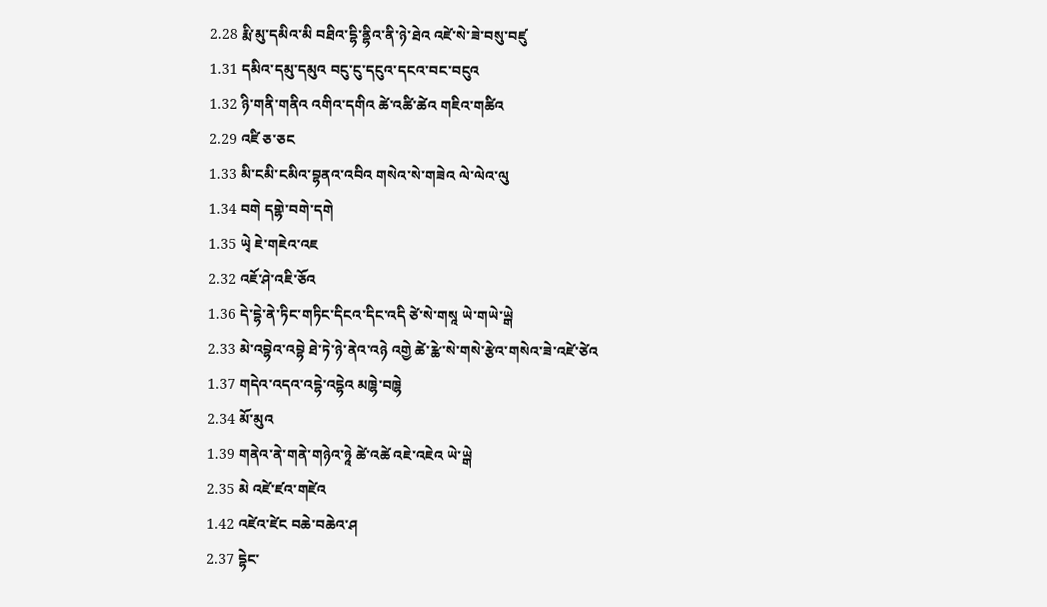2.28 རྨི་མུ་དམིའ་མི བཐིའ་དྷི་ནྷིའ་ནི་ཉེ་ཐེའ འཛེ་སེ་ཟེ་བསུ་བཛུ
1.31 དམིའ་དམུ་དམུའ བངུ་ངུ་དངུའ་དངའ་བང་བངུའ
1.32 ཉི་གནི་གནིའ འགིའ་དགིའ ཚེ་འཚི་ཚེའ གཇིའ་གཚིའ
2.29 འཛི ཅ་ཅང
1.33 མི་ངམི་ངམིའ་བྷནའ་འབིའ གསེའ་སེ་གཟེའ ལེ་ལེའ་ལུ
1.34 བགེ དགྷེ་བགེ་དགེ
1.35 ཡྭེ ཇེ་གཇེའ་འཇ
2.32 འཇོ་ཤེ་འཇི་ཅོའ
1.36 དེ་དྷེ་ནེ་ཏིང་གཏིང་དིངའ་དིང་འདི ཙེ་སེ་གསཱ ཡེ་གཡེ་ཡྒེ
2.33 མེ་འབྷེའ་འབྷེ ཐེ་ཏེ་ཉེ་ནེའ་འཉེ འགྱེ ཚེ་རྪེ་སེ་གསེ་རྩེའ་གསེའ་ཟེ་འཛེ་ཙེའ
1.37 གདེའ་འདའ་འདྷེ་འདྷེའ མཁྷེ་བཁྷེ
2.34 མོ་མུའ
1.39 གནེའ་ནེ་གནེ་གཉེའ་ཉཱེ ཚེ་འཚེ འཇེ་འཇེའ ཡེ་ཡྒེ
2.35 མེ འཛེ་ཛའ་གཛེའ
1.42 འཛེའ་ཛེང བཆེ་བཆེའ་ཤ
2.37 དྷེང་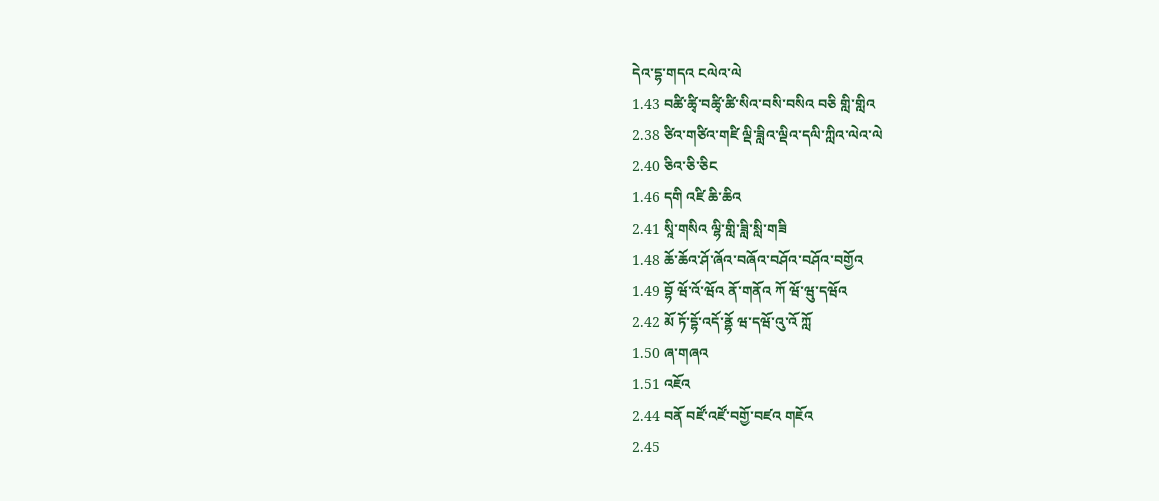དེའ་དྷ་གདའ ངལེའ་ལེ
1.43 བཚི་ཚྭི་བཚྭི་ཚི་སིའ་བསི་བསིའ བཅི གླི་གླིའ
2.38 ཙིའ་གཙིའ་གཛི ལྡི་ཟླིའ་ལྡིའ་དལི་ཀླིའ་ལེའ་ལེ
2.40 ཅིའ་ཅི་ཅིང
1.46 དགི འཛི ཆི་ཆིའ
2.41 སཱི་གསིའ ལྷི་གླི་ཟླི་སླི་གཟི
1.48 ཆོ་ཆོའ་ཤོ་ཞོའ་བཞོའ་བཤོའ་བཤོའ་བགྱོའ
1.49 བྷོ ཝོ་འོ་ཝོའ ནོ་གནོའ ཀོ ཝོ་ཝུ་དཝོའ
2.42 མོ ཏོ་དྷོ་འདོ་ནྷོ ཝ་དཝོ་འུ་འོ ཀློ
1.50 ཞ་གཞའ
1.51 འཇོའ
2.44 བནོ བཛོ་འཛོ་བགྱོ་བཛའ གཇོའ
2.45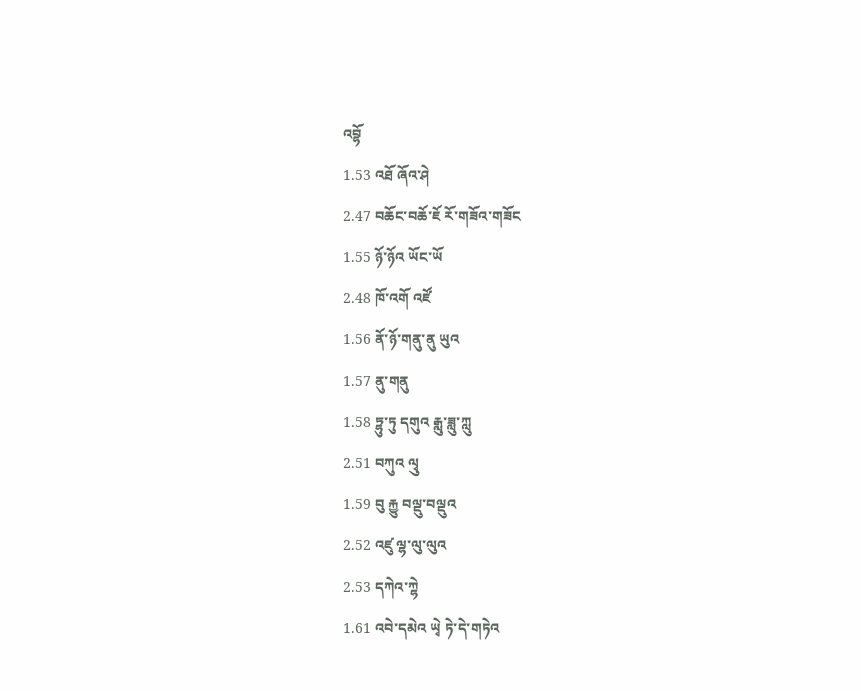འབྷོ
1.53 འཐོ ཞོའ་ཤེ
2.47 བཆོང་བཆོ་ཇོ རོ་གཟོའ་གཟོང
1.55 ཉོ་ཉོའ ཡོང་ཡོ
2.48 ཁོ་འགོ འཛོ
1.56 ནོ་ཉོ་གནུ་ནུ ཡུའ
1.57 ནུ་གནུ
1.58 ཏྷུ་ཏུ དགུའ རྒླུ་ཟླུ་ཀླུ
2.51 བཀུའ ལྭུ
1.59 བུ རྐྱུ བལྡུ་བལྡུའ
2.52 འཛུ ལྷ་ལུ་ལུའ
2.53 དཀེའ་ཀྷེ
1.61 འབེ་དམེའ ཡྭེ ཏེ་དེ་གཏེའ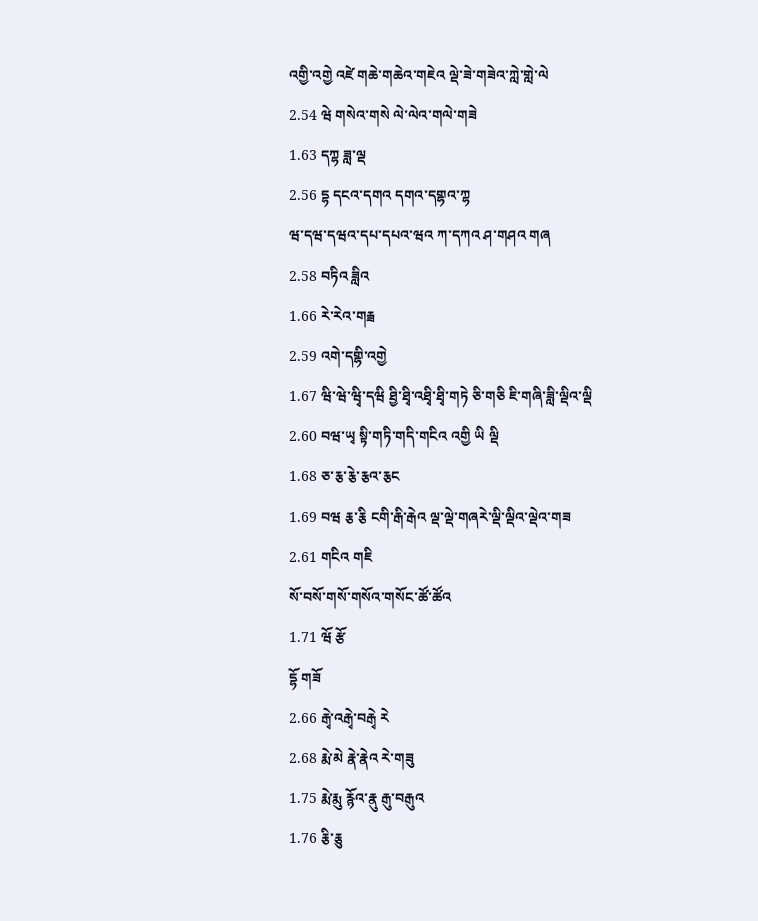འགྱི་འགྱེ འཛེ གཆེ་གཆེའ་གཇེའ ལྡེ་ཟེ་གཟེའ་ཀླེ་གླེ་ལེ
2.54 ཝེ གསེའ་གསེ ལེ་ལེའ་གལེ་གཟེ
1.63 དཀྷ ཟླ་ལྡ
2.56 དྷ དངའ་དགའ དགའ་དགྷའ་ཀྷ
ཝ་དཝ་དཝའ་དཔ་དཔའ་ཝའ ཀ་དཀའ ཤ་གཤའ གཞ
2.58 བཏིའ ཟླིའ
1.66 རེ་རེའ་གརྯ
2.59 འགེ་དགྷི་འགྱེ
1.67 ཝི་ཝེ་ཝྭི་དཝི ཐྱི་ཐྭི་འཐྭི་ཐྭི་གཏེ ཅི་གཅི ཇི་གཞི་ཟླི་ལྡིའ་ལྡི
2.60 བཝ་ཡྭ སྟི་གཏི་གདི་གངིའ འགྱི ཡི ལྡི
1.68 ཅ་རྕ་རྕེ་རྕའ་རྕང
1.69 བཝ རྕ་རྕི ངགི་རྒི་རྒེའ ལྡ་ལྡེ་གཞརེ་ལྡི་ལྡིའ་ལྡེའ་གཟ
2.61 གངིའ གཇི
སོ་བསོ་གསོ་གསོའ་གསོང་ཚོ་ཚོའ
1.71 ཝོ རྩོ
དྷོ གཟོ
2.66 རྒྭེ་འརྒྭེ་བརྒྭེ རེ
2.68 རྨེ་མེ རྣེ་རྣེའ རེ་གཟུ
1.75 རྨེ་རྨུ རྙོའ་རྣུ རྒུ་བརྒུའ
1.76 རྕི་རྕུ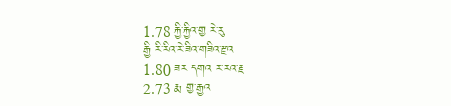1.78 རྐྱི་རྐྱིའ་གྱ རེ་རུ
རྒྱི རི་རིའ་རེ་ཟིའ་གཟིའ་རྫའ
1.80 ཟར དགའ ར་རའ་རྗ
2.73 རྨ གྱ་རྒྱའ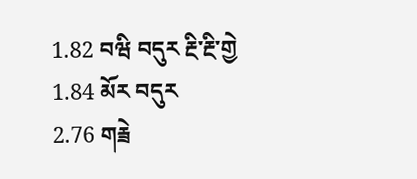1.82 བཝི བདུར རྔི་རྔི་གྱེ
1.84 མོར བདུར
2.76 གརྯེ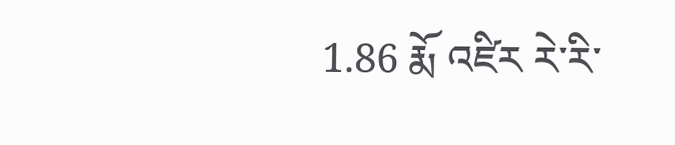1.86 རྨོ འཛིར རེ་རི་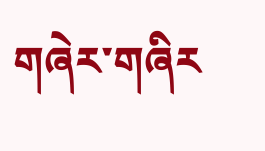གཞེར་གཞིར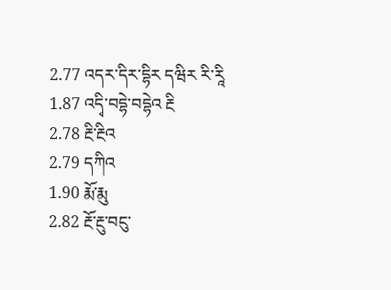2.77 འདར་དིར་དྷིར དཝིར རི་རཱི
1.87 འདྭི་བདྷེ་བདྷེའ རྔི
2.78 རྔི་རྔིའ
2.79 དཀིའ
1.90 རྨོ་རྨུ
2.82 རྔོ་རྔུ་བངུ་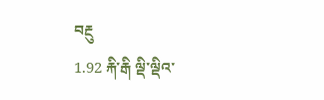བརྔུ
1.92 རྐི་རྒི ལྡི་ལྡིའ་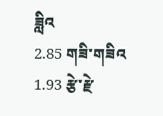ཟླིའ
2.85 གཟི་གཟིའ
1.93 རྩེ་རྫེ